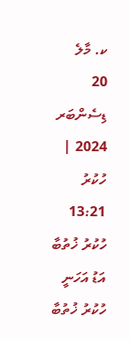ކ. މާލެ
20 ޑިސެންބަރ 2024 | ހުކުރު 13:21
ހުކުރު ޚުތުބާ އަޑު އަހަނީ
ހުކުރު ޚުތުބާ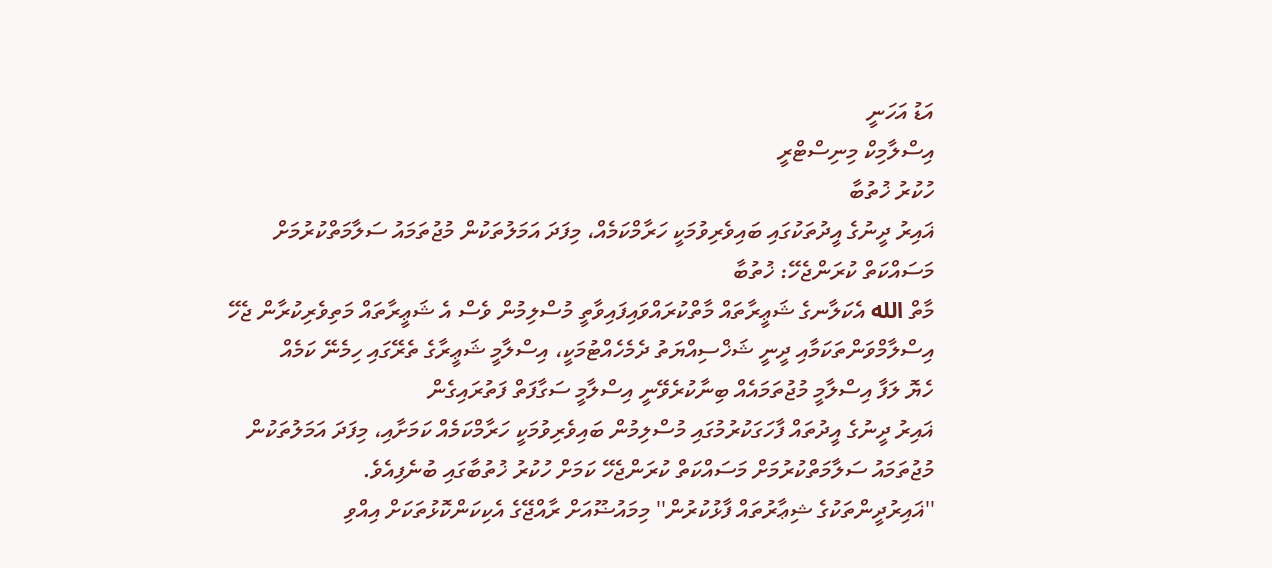އަޑު އަހަނީ
އިސްލާމިކް މިނިސްޓްރީ
ހުކުރު ޚުތުބާ
ޣައިރު ދީނުގެ އީދުތަކުގައި ބައިވެރިވުމަކީ ހަރާމްކަމެއް، މިފަދަ އަމަލުތަކުން މުޖުތަމައު ސަލާމަތްކުރުމަށް މަސައްކަތް ކުރަންޖެހޭ: ޚުތުބާ
މާތް الله އެކަލާނގެ ޝަޢީރާތައް މާތްކުރައްވައިފައިވާތީ މުސްލިމުން ވެސް އެ ޝަޢީރާތައް މަތިވެރިކުރާން ޖެހޭ
އިސްލާމްވަންތަކަމާއި ދީނީ ޝަޚްސިއްޔަތު ދެމެހެއްޓުމަކީ، އިސްލާމީ ޝަޢީރާގެ ތެރޭގައި ހިމެނޭ ކަމެއް
ހެޔޮ ލަފާ އިސްލާމީ މުޖުތަމައެއް ބިނާކުރެވޭނީ އިސްލާމީ ސަގާފަތް ފަތުރައިގެން
ޣައިރު ދީނުގެ އީދުތައް ފާހަގަކުރުމުގައި މުސްލިމުން ބައިވެރިވުމަކީ ހަރާމްކަމެއް ކަމަށާއި، މިފަދަ އަމަލުތަކުން މުޖުތަމައު ސަލާމަތްކުރުމަށް މަސައްކަތް ކުރަންޖެހޭ ކަމަށް ހުކުރު ޚުތުބާގައި ބުނެފިއެވެ.
''ޣައިރުދީންތަކުގެ ޝިޢާރުތައް ފާޅުކުރުން'' މިމައުޟޫއަށް ރާއްޖޭގެ އެކިކަންކޮޅުތަކަށް އިއްވި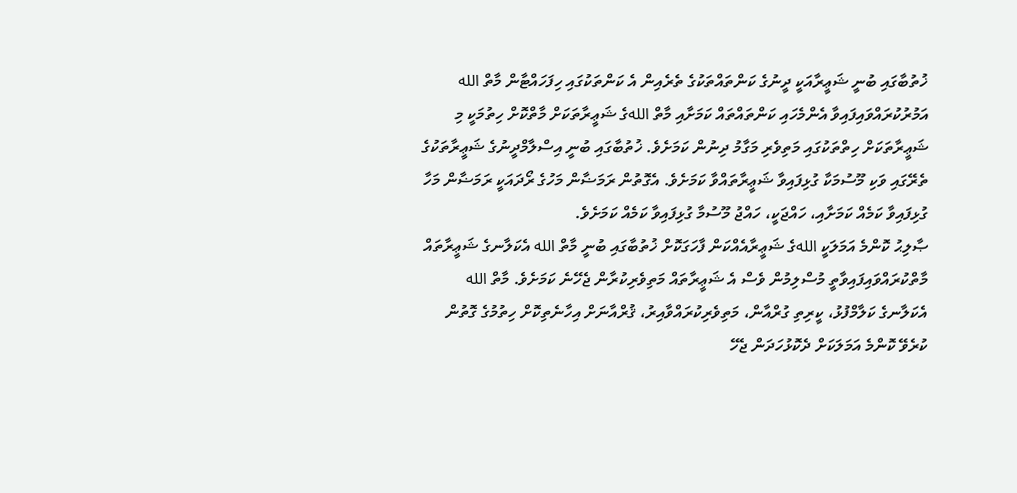ޚުތުބާގައި ބުނީ ޝަޢީރާއަކީ ދީނުގެ ކަންތައްތަކުގެ ތެރެއިން އެ ކަންތަކުގައި ހިފަހައްޓާން މާތް الله އަމުރުކުރައްވައިފައިވާ އެންމެހައި ކަންތައްތައް ކަމަށާއި މާތް اللهގެ ޝަޢީރާތަކަށް މާތްކޮށް ހިތުމަކީ މި ޝަޢީރާތަކަށް ހިތްތަކުގައި މަތިވެރި މަގާމު ދިނުން ކަމަށެވެ. ޚުތުބާގައި ބުނީ އިސްލާމްދީނުގެ ޝަޢީރާތަކުގެ ތެރޭގައި ވަކި މޫސުމަކާ ގުޅިފައިވާ ޝަޢީރާތައްވާ ކަމަށެވެ. އެގޮތުން ރަމަޟާން މަހުގެ ރޯދައަކީ ރަމަޟާން މަހާ ގުޅިފައިވާ ކަމެއް ކަމަށާއި، ހައްޖަކީ، ހައްޖު މޫސުމާ ގުޅިފައިވާ ކަމެއް ކަމަށެވެ.
ޞާލިޙު ކޮންމެ އަމަލަކީ اللهގެ ޝަޢީރާއެއްކަން ފާހަގަކޮށް ޚުތުބާގައި ބުނީ މާތް الله އެކަލާނގެ ޝަޢީރާތައް މާތްކުރައްވައިފައިވާތީ މުސްލިމުން ވެސް އެ ޝަޢީރާތައް މަތިވެރިކުރާން ޖެހޭނެ ކަމަށެވެ. މާތް الله އެކަލާނގެ ކަލާމްފުޅު، ކީރިތި ގުރްއާން، މަތިވެރިކުރައްވާއިރު، ޤުރްއާނަށް އިހާނެތިކޮށް ހިތުމުގެ ގޮތުން ކުރެވޭ ކޮންމެ އަމަލަކަށް ދެކޮޅުހަދަން ޖެހޭ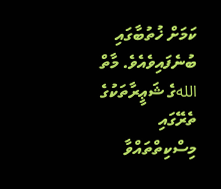ކަމަށް ޚުތުބާގައި ބުނެފައިވެއެވެ. މާތް اللهގެ ޝަޢީރާތަކުގެ ތެރޭގައި މިސްކިތްތައްވާ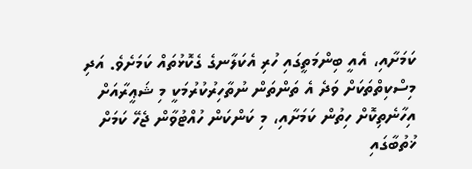ކަމަށާއި، އެއީ ބިންމަތީގައި ހުރި އެކަލާނގެ ގެކޮޅުތައް ކަމަށެވެ. އަދި މިސްކިތްތަކަށް ވަދެ އެ ތަންތަން ނުތާހިރުކުރުމަކީ މި ޝަޢީރާއަށް އިހާނެތިކޮށް ހިތުން ކަމަށާއި، މި ކަންކަން ހުއްޓުވާން ޖެހޭ ކަމަށް ޚުތުބާގައި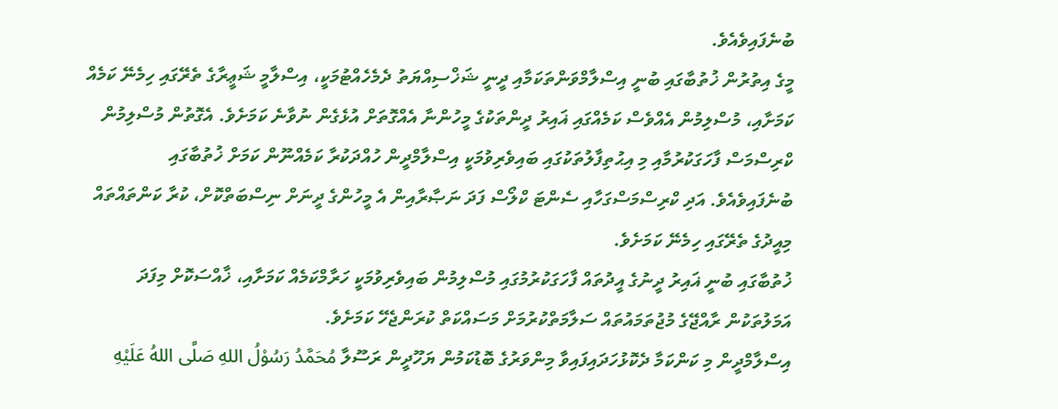ބުނެފައިވެއެވެ.
މީގެ އިތުރުން ޚުތުބާގައި ބުނީ އިސްލާމްވަންތަކަމާއި ދީނީ ޝަޚްސިއްޔަތު ދެމެހެއްޓުމަކީ، އިސްލާމީ ޝަޢީރާގެ ތެރޭގައި ހިމެނޭ ކަމެއް ކަމަށާއި، މުސްލިމުން އެއްވެސް ކަމެއްގައި ޣައިރު ދީންތަކުގެ މީހުންނާ އެއްގޮތަށް އުޅެގެން ނުވާނެ ކަމަށެވެ. އެގޮތުން މުސްލިމުން ކްރިސްމަސް ފާހަގަކުރުމާއި މި އިޙުތިފާލުތަކުގައި ބައިވެރިވުމަކީ އިސްލާމްދީން ހުއްދަކުރާ ކަމެއްނޫން ކަމަށް ޚުތުބާގައި ބުނެފައިވެއެވެ. އަދި ކްރިސްމަސްގަހާއި ސެންޓަ ކްލޯސް ފަދަ ނަޞާރާއިން އެ މީހުންގެ ދީނަށް ނިސްބަތްކޮށް، ކުރާ ކަންތައްތައް މިއީދުގެ ތެރޭގައި ހިމެނޭ ކަމަށެވެ.
ޚުތުބާގައި ބުނީ ޣައިރު ދީނުގެ އީދުތައް ފާހަގަކުރުމުގައި މުސްލިމުން ބައިވެރިވުމަކީ ހަރާމްކަމެއް ކަމަށާއި، ޚާއްސަކޮށް މިފަދަ އަމަލުތަކުން ރާއްޖޭގެ މުޖުތަމައުތައް ސަލާމަތްކުރުމަށް މަސައްކަތް ކުރަންޖެހޭ ކަމަށެވެ.
އިސްލާމްދީން މި ކަންކަމާ ދެކޮޅުހަދައިފައިވާ މިންވަރުގެ ބޮޑުކަމުން ޔަހޫދީން ރަސޫލާ مُحَمَّدُ رَسُوْلُ اللهِ صَلَّى اللهُ عَلَيْهِ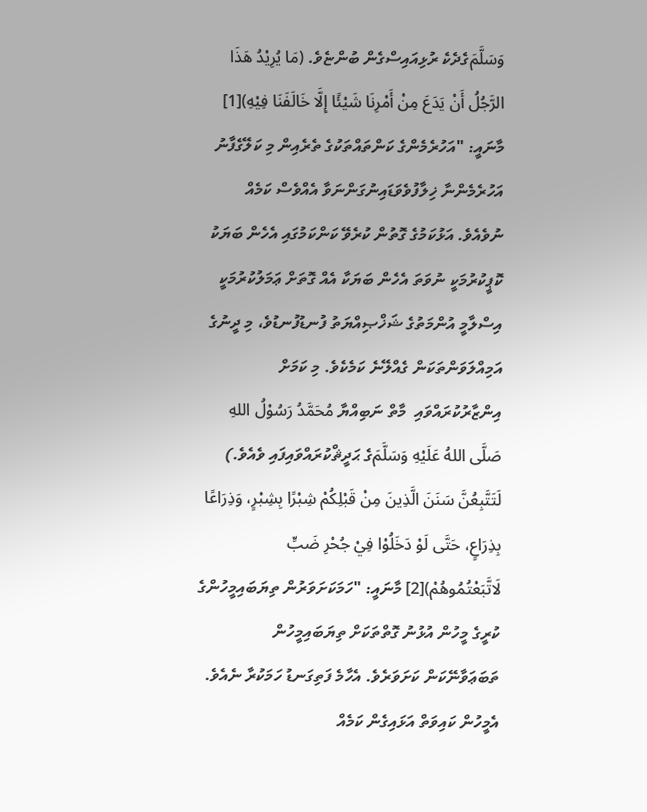وَسَلَّمَގެދެކެ ރުޅިއައިސްގެން ބުންޏެވެ. (مَا يُرِيْدُ هَذَا الرَّجُلُ أَنْ يَدَعَ مِنْ أَمْرِنَا شَيْئًا إِلَّا خَالَفَنَا فِيْهِ)[1] މާނައީ: "އަހުރެމެންގެ ކަންތައްތަކުގެ ތެރެއިން މި ކަލޭގެފާނު އަހުރެމެންނާ ޚިލާފުވެވަޑައިނުގަންނަވާ އެއްވެސް ކަމެއް ނުވެއެވެ. އަޅުކަމުގެ ގޮތުން ކުރެވޭ ކަންކަމުގައި އެހެން ބަޔަކު ކޮޕީކުރުމަކީ ނުވަތަ އެހެން ބަޔަކާ އެއް ގޮތަށް ޢަމަލުކުރުމަކީ އިސްލާމީ އުންމަތުގެ ޝަޚްޞިއްޔަތު ފުނޑުފުނޑުވެ، މި ދީނުގެ އަމިއްލަވަންތަކަން ގެއްލޭނެ ކަމެކެވެ. މި ކަމަށް އިންޒާރުކުރައްވައި  މާތް ނަބިއްޔާ مُحَمَّدُ رَسُوْلُ اللهِ صَلَّى اللهُ عَلَيْهِ وَسَلَّمَގެ ޙަދީޘްކުރައްވައިފައި ވެއެވެ.) لَتَتَّبِعُنَّ سَنَنَ الَّذِينَ مِنْ قَبْلِكُمْ شِبْرًا بِشِبْرٍ، وَذِرَاعًا بِذِرَاعٍ، حَتَّى لَوْ دَخَلُوْا فِيْ جُحْرِ ضَبٍّ لَاتَّبَعْتُمُوهُمْ)[2] މާނައީ: "ހަމަކަށަވަރުން ތިޔަބައިމީހުންގެ ކުރީގެ މީހުން އުޅުނު ގޮތްތަކަށް ތިޔަބައިމީހުން ތަބަޢަވާނޭކަން ކަށަވަރެވެ. އެހާމެ ފަތިގަނޑު ހަމަކުރާ ނެއެވެ. އެމީހުން ކައިވަތް އަޅައިގެން ކަމެއް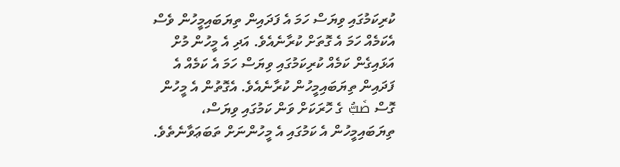ކުރިކަމުގައި ވިޔަސް ހަމަ އެ ފަދައިން ތިޔަބައިމީހުން ވެސް އެކަމެއް ހަމަ އެ ގޮތަށް ކުރާނެއެވެ. އަދި އެ މީހުން މުށް އަޅައިގެން ކަމެއް ކުރިކަމުގައި ވިޔަސް ހަމަ އެ ކަމެއް އެ ފަދައިން ތިޔަބައިމީހުން ކުރާނެއެވެ. އެގޮތުން އެ މީހުން ގޮސް ضَبُّ ގެ ހޮރަކަށް ވަން ކަމުގައި ވިޔަސް، ތިޔަބައިމީހުން އެ ކަމުގައި އެ މީހުންނަށް ތަބަޢަވާނެތެވެ.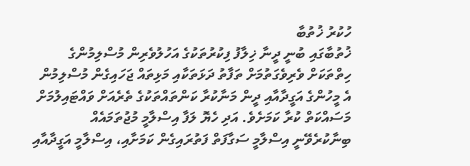ހުކުރު ޚުތުބާ
ޚުތުބާގައި ބުނީ ދީނާ ޚިލާފު ފިކުރުތަކުގެ އަހުލުވެރިން މުސްލިމުންގެ ހިތްތަކަށް ވެރިވެގަތުމަށް ތަފާތު ދަޅަތަކާއި މަޅިތައް ޖަހައިގެން މުސްލިމުން އެ މީހުންގެ އަގީދާއާއި ދީން މަނާކުރާ ކަންތައްތަކުގެ ތެރެއަށް ވައްޓައިލުމަށް މަސައްކަތް ކުރާ ކަމަށެވެ. އަދި ހެޔޮ ލަފާ އިސްލާމީ މުޖުތަމައެއް ބިނާކުރެވޭނީ އިސްލާމީ ސަގާފަތް ފަތުރައިގެން ކަމަށާއި، އިސްލާމީ އަގީދާއާއި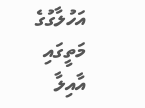އަހުލާގުގެ މަތީގައި އާއިލާ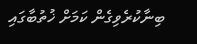ބިނާކުރެވިގެން ކަމަށް ޚުތުބާގައި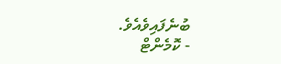ބުނެފައިވެއެވެ.
- ކޮމެންޓް